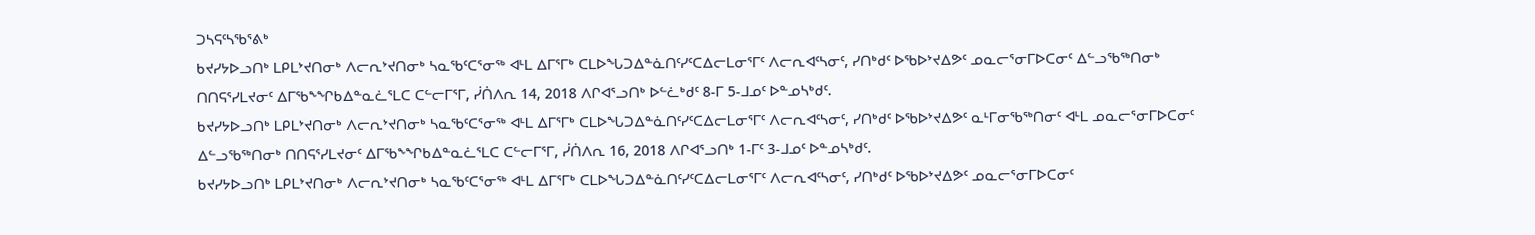ᑐᓴᕋᑦᓴᖃᕐᕕᒃ
ᑲᔪᓯᔭᐅᓗᑎᒃ ᒪᑭᒪᔾᔪᑎᓂᒃ ᐱᓕᕆᔾᔪᑎᓂᒃ ᓴᓇᖃᑦᑕᕐᓂᖅ ᐊᒻᒪ ᐃᒥᕐᒥᒃ ᑕᒪᐅᖓᑐᐃᓐᓈᑎᑦᓯᑦᑕᐃᓕᒪᓂᕐᒥᑦ ᐱᓕᕆᐊᑦᓴᓂᑦ, ᓯᑎᒃᑯᑦ ᐅᖃᐅᔾᔪᐃᕗᑦ ᓄᓇᓕᕐᓂᒥᐅᑕᓂᑦ ᐃᓪᓗᖃᖅᑎᓂᒃ ᑎᑎᕋᕐᓯᒪᔪᓂᑦ ᐃᒥᖃᖕᖏᑲᐃᓐᓇᓛᕐᒪᑕ ᑕᓪᓕᒥᕐᒥ, ᓰᑏᐱᕆ 14, 2018 ᐱᒋᐊᕐᓗᑎᒃ ᐅᓪᓛᒃᑯᑦ 8-ᒥ 5-ᒧᓄᑦ ᐅᓐᓄᓴᒃᑯᑦ.
ᑲᔪᓯᔭᐅᓗᑎᒃ ᒪᑭᒪᔾᔪᑎᓂᒃ ᐱᓕᕆᔾᔪᑎᓂᒃ ᓴᓇᖃᑦᑕᕐᓂᖅ ᐊᒻᒪ ᐃᒥᕐᒥᒃ ᑕᒪᐅᖓᑐᐃᓐᓈᑎᑦᓯᑦᑕᐃᓕᒪᓂᕐᒥᑦ ᐱᓕᕆᐊᑦᓴᓂᑦ, ᓯᑎᒃᑯᑦ ᐅᖃᐅᔾᔪᐃᕗᑦ ᓇᒻᒥᓂᖃᖅᑎᓂᑦ ᐊᒻᒪ ᓄᓇᓕᕐᓂᒥᐅᑕᓂᑦ ᐃᓪᓗᖃᖅᑎᓂᒃ ᑎᑎᕋᕐᓯᒪᔪᓂᑦ ᐃᒥᖃᖕᖏᑲᐃᓐᓇᓛᕐᒪᑕ ᑕᓪᓕᒥᕐᒥ, ᓰᑏᐱᕆ 16, 2018 ᐱᒋᐊᕐᓗᑎᒃ 1-ᒥᑦ 3-ᒧᓄᑦ ᐅᓐᓄᓴᒃᑯᑦ.
ᑲᔪᓯᔭᐅᓗᑎᒃ ᒪᑭᒪᔾᔪᑎᓂᒃ ᐱᓕᕆᔾᔪᑎᓂᒃ ᓴᓇᖃᑦᑕᕐᓂᖅ ᐊᒻᒪ ᐃᒥᕐᒥᒃ ᑕᒪᐅᖓᑐᐃᓐᓈᑎᑦᓯᑦᑕᐃᓕᒪᓂᕐᒥᑦ ᐱᓕᕆᐊᑦᓴᓂᑦ, ᓯᑎᒃᑯᑦ ᐅᖃᐅᔾᔪᐃᕗᑦ ᓄᓇᓕᕐᓂᒥᐅᑕᓂᑦ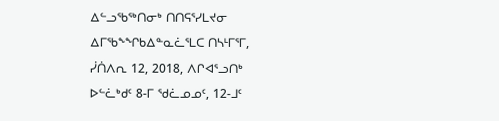ᐃᓪᓗᖃᖅᑎᓂᒃ ᑎᑎᕋᕐᓯᒪᔪᓂ ᐃᒥᖃᖕᖏᑲᐃᓐᓇᓛᕐᒪᑕ ᑎᓴᒻᒥᕐᒥ, ᓰᑏᐱᕆ 12, 2018, ᐱᒋᐊᕐᓗᑎᒃ ᐅᓪᓛᒃᑯᑦ 8-ᒥ ᖁᓛᓄᓄᑦ, 12-ᒧᑦ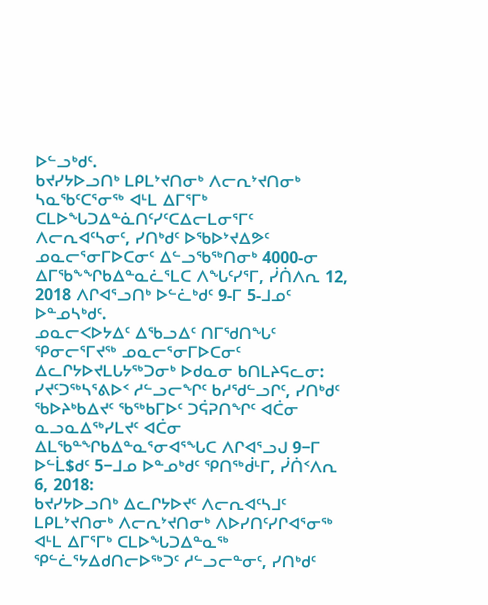ᐅᓪᓗᒃᑯᑦ.
ᑲᔪᓯᔭᐅᓗᑎᒃ ᒪᑭᒪᔾᔪᑎᓂᒃ ᐱᓕᕆᔾᔪᑎᓂᒃ ᓴᓇᖃᑦᑕᕐᓂᖅ ᐊᒻᒪ ᐃᒥᕐᒥᒃ ᑕᒪᐅᖓᑐᐃᓐᓈᑎᑦᓯᑦᑕᐃᓕᒪᓂᕐᒥᑦ ᐱᓕᕆᐊᑦᓴᓂᑦ, ᓯᑎᒃᑯᑦ ᐅᖃᐅᔾᔪᐃᕗᑦ ᓄᓇᓕᕐᓂᒥᐅᑕᓂᑦ ᐃᓪᓗᖃᖅᑎᓂᒃ 4000-ᓂ ᐃᒥᖃᖕᖏᑲᐃᓐᓇᓛᕐᒪᑕ ᐱᖓᑦᓯᕐᒥ, ᓰᑏᐱᕆ 12, 2018 ᐱᒋᐊᕐᓗᑎᒃ ᐅᓪᓛᒃᑯᑦ 9-ᒥ 5-ᒧᓄᑦ ᐅᓐᓄᓴᒃᑯᑦ.
ᓄᓇᓕᐸᐅᔭᐃᑦ ᐃᖃᓗᐃᑦ ᑎᒥᖁᑎᖓᑦ ᕿᓂᓕᕐᒥᔪᖅ ᓄᓇᓕᕐᓂᒥᐅᑕᓂᑦ ᐃᓚᒋᔭᐅᔪᒪᒐᔭᖅᑐᓂᒃ ᐅᑯᓇᓂ ᑲᑎᒪᔨᕋᓚᓂ:
ᓯᔪᑦᑐᖅᓴᕐᕕᐅᑉ ᓱᓪᓗᓕᖏᑦ ᑲᓱᖁᓪᓗᒋᑦ, ᓯᑎᒃᑯᑦ ᖃᐅᔨᒃᑲᐃᔪᑦ ᖃᖅᑲᒥᐅᑦ ᑐᕌᕈᑎᖏᑦ ᐊᑖᓂ ᓇᓗᓇᐃᖅᓯᒪᔪᑦ ᐊᑖᓂ ᐃᒪᖃᓐᖏᑲᐃᓐᓇᕐᓂᐊᕐᖓᑕ ᐱᒋᐊᕐᓗᒍ 9−ᒥ ᐅᓪᒫ$ᑯᑦ 5−ᒧᓄ ᐅᓐᓄᒃᑯᑦ ᕿᑎᖅᑰᒻᒥ, ᓰᑏᑉᐱᕆ 6, 2018:
ᑲᔪᓯᔭᐅᓗᑎᒃ ᐃᓚᒋᔭᐅᔪᑦ ᐱᓕᕆᐊᑦᓴᒧᑦ ᒪᑭᒪᔾᔪᑎᓂᒃ ᐱᓕᕆᔾᔪᑎᓂᒃ ᐱᐅᓯᑎᑦᓯᒋᐊᕐᓂᖅ ᐊᒻᒪ ᐃᒥᕐᒥᒃ ᑕᒪᐅᖓᑐᐃᓐᓇᖅ ᕿᓪᓛᕐᔭᐃᑯᑎᓕᐅᖅᑐᑦ ᓱᓪᓗᓕᓐᓂᑦ, ᓯᑎᒃᑯᑦ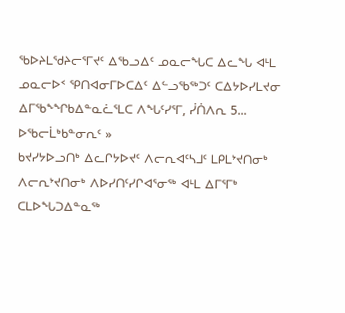ᖃᐅᔨᒪᖁᔨᓕᕐᒥᔪᑦ ᐃᖃᓗᐃᑦ ᓄᓇᓕᖓᑕ ᐃᓚᖓ ᐊᒻᒪ ᓄᓇᓕᐅᑉ ᕿᑎᐊᓂᒥᐅᑕᐃᑦ ᐃᓪᓗᖃᖅᑐᑦ ᑕᐃᔭᐅᓯᒪᔪᓂ ᐃᒥᖃᖕᖏᑲᐃᓐᓇᓛᕐᒪᑕ ᐱᖓᑦᓯᕐᒥ, ᓰᑏᐱᕆ 5... ᐅᖃᓕᒫᒃᑲᓐᓂᕆᑦ »
ᑲᔪᓯᔭᐅᓗᑎᒃ ᐃᓚᒋᔭᐅᔪᑦ ᐱᓕᕆᐊᑦᓴᒧᑦ ᒪᑭᒪᔾᔪᑎᓂᒃ ᐱᓕᕆᔾᔪᑎᓂᒃ ᐱᐅᓯᑎᑦᓯᒋᐊᕐᓂᖅ ᐊᒻᒪ ᐃᒥᕐᒥᒃ ᑕᒪᐅᖓᑐᐃᓐᓇᖅ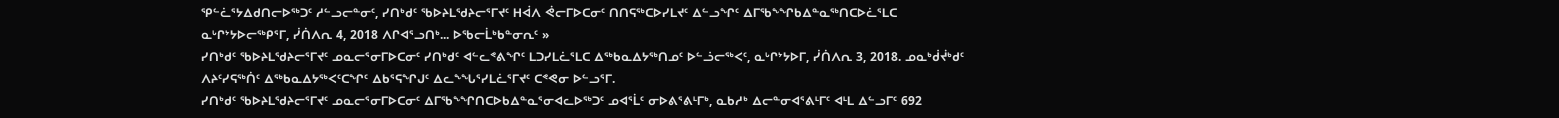ᕿᓪᓛᕐᔭᐃᑯᑎᓕᐅᖅᑐᑦ ᓱᓪᓗᓕᓐᓂᑦ, ᓯᑎᒃᑯᑦ ᖃᐅᔨᒪᖁᔨᓕᕐᒥᔪᑦ ᕼᐋᐱ ᕚᓕᒥᐅᑕᓂᑦ ᑎᑎᕋᖅᑕᐅᓯᒪᔪᑦ ᐃᓪᓗᖏᑦ ᐃᒥᖃᖕᖏᑲᐃᓐᓇᖅᑎᑕᐅᓛᕐᒪᑕ ᓇᒡᒋᔾᔭᐅᓕᖅᑭᕐᒥ, ᓰᑏᐱᕆ 4, 2018 ᐱᒋᐊᕐᓗᑎᒃ... ᐅᖃᓕᒫᒃᑲᓐᓂᕆᑦ »
ᓯᑎᒃᑯᑦ ᖃᐅᔨᒪᖁᔨᓕᕐᒥᔪᑦ ᓄᓇᓕᕐᓂᒥᐅᑕᓂᑦ ᓯᑎᒃᑯᑦ ᐊᓪᓚᕝᕕᖏᑦ ᒪᑐᓯᒪᓛᕐᒪᑕ ᐃᖅᑲᓇᐃᔭᖅᑎᓄᑦ ᐅᓪᓘᓕᖅᐸᑦ, ᓇᒡᒋᔾᔭᐅᒥ, ᓰᑏᐱᕆ 3, 2018. ᓄᓇᒃᑰᔫᒃᑯᑦ ᐱᔨᑦᓯᕋᖅᑏᑦ ᐃᖅᑲᓇᐃᔭᖅᐸᑦᑕᖏᑦ ᐃᑲᕐᕋᖏᒍᑦ ᐃᓚᖕᖓᕐᓯᒪᓛᕐᒥᔪᑦ ᑕᕝᕙᓂ ᐅᓪᓗᕐᒥ.
ᓯᑎᒃᑯᑦ ᖃᐅᔨᒪᖁᔨᓕᕐᒥᔪᑦ ᓄᓇᓕᕐᓂᒥᐅᑕᓂᑦ ᐃᒥᖃᖕᖏᑎᑕᐅᑲᐃᓐᓇᕐᓂᐊᓚᐅᖅᑐᑦ ᓄᐊᕐᒫᑦ ᓂᐅᕕᕐᕕᒻᒥᒃ, ᓇᑲᓱᒃ ᐃᓕᓐᓂᐊᕐᕕᒻᒥᑦ ᐊᒻᒪ ᐃᓪᓗᒥᑦ 692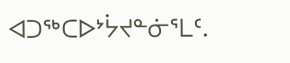ᐊᑐᖅᑕᐅᔾᔮᔪᓐᓃᕐᒪᑦ.